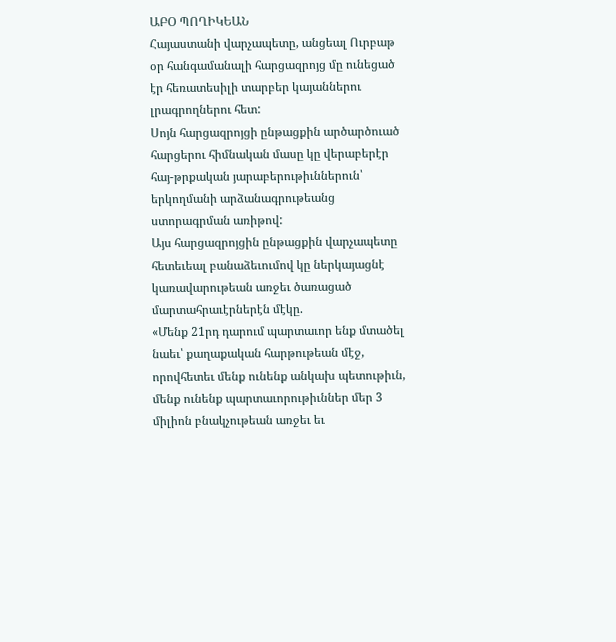ԱԲՕ ՊՈՂԻԿԵԱՆ
Հայաստանի վարչապետը, անցեալ Ուրբաթ օր հանգամանալի հարցազրոյց մը ունեցած էր հեռատեսիլի տարբեր կայաններու լրագրողներու հետ:
Սոյն հարցազրոյցի ընթացքին արծարծուած հարցերու հիմնական մասը կը վերաբերէր հայ-թրքական յարաբերութիւններուն՝ երկողմանի արձանագրութեանց ստորագրման առիթով:
Այս հարցազրոյցին ընթացքին վարչապետը հետեւեալ բանաձեւումով կը ներկայացնէ կառավարութեան առջեւ ծառացած մարտահրաւէրներէն մէկը.
«Մենք 21րդ դարում պարտաւոր ենք մտածել նաեւ՝ քաղաքական հարթութեան մէջ, որովհետեւ մենք ունենք անկախ պետութիւն, մենք ունենք պարտաւորութիւններ մեր 3 միլիոն բնակչութեան առջեւ եւ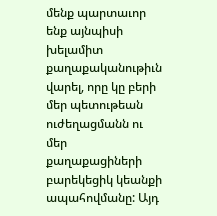մենք պարտաւոր ենք այնպիսի խելամիտ քաղաքականութիւն վարել, որը կը բերի մեր պետութեան ուժեղացմանն ու մեր քաղաքացիների բարեկեցիկ կեանքի ապահովմանը: Այդ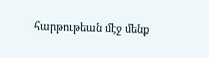հարթութեան մէջ մենք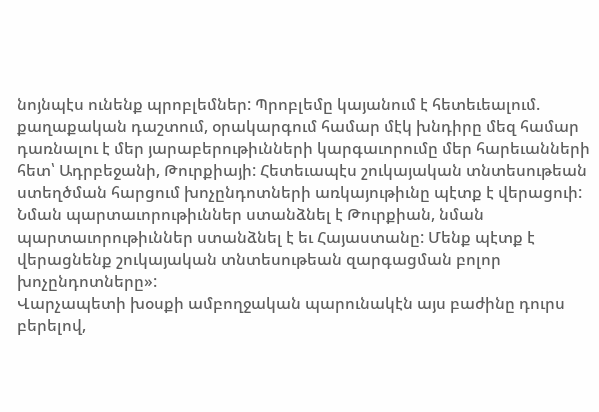նոյնպէս ունենք պրոբլեմներ: Պրոբլեմը կայանում է հետեւեալում. քաղաքական դաշտում, օրակարգում համար մէկ խնդիրը մեզ համար դառնալու է մեր յարաբերութիւնների կարգաւորումը մեր հարեւանների հետ՝ Ադրբեջանի, Թուրքիայի: Հետեւապէս շուկայական տնտեսութեան ստեղծման հարցում խոչընդոտների առկայութիւնը պէտք է վերացուի: Նման պարտաւորութիւններ ստանձնել է Թուրքիան, նման պարտաւորութիւններ ստանձնել է եւ Հայաստանը: Մենք պէտք է վերացնենք շուկայական տնտեսութեան զարգացման բոլոր խոչընդոտները»:
Վարչապետի խօսքի ամբողջական պարունակէն այս բաժինը դուրս բերելով,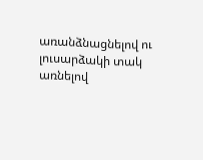առանձնացնելով ու լուսարձակի տակ առնելով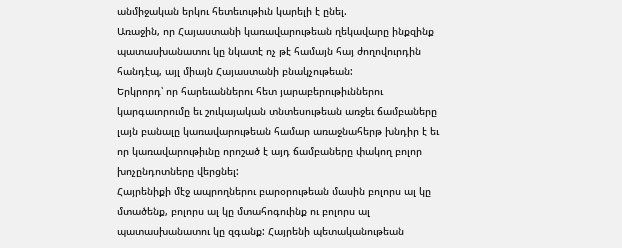անմիջական երկու հետեւութիւն կարելի է ընել.
Առաջին, որ Հայաստանի կառավարութեան ղեկավարը ինքզինք պատասխանատու կը նկատէ ոչ թէ համայն հայ ժողովուրդին հանդէպ, այլ միայն Հայաստանի բնակչութեան:
Երկրորդ՝ որ հարեւաններու հետ յարաբերութիւններու կարգաւորումը եւ շուկայական տնտեսութեան առջեւ ճամբաները լայն բանալը կառավարութեան համար առաջնահերթ խնդիր է եւ որ կառավարութիւնը որոշած է այդ ճամբաները փակող բոլոր խոչընդոտները վերցնել:
Հայրենիքի մէջ ապրողներու բարօրութեան մասին բոլորս ալ կը մտածենք, բոլորս ալ կը մտահոգուինք ու բոլորս ալ պատասխանատու կը զգանք: Հայրենի պետականութեան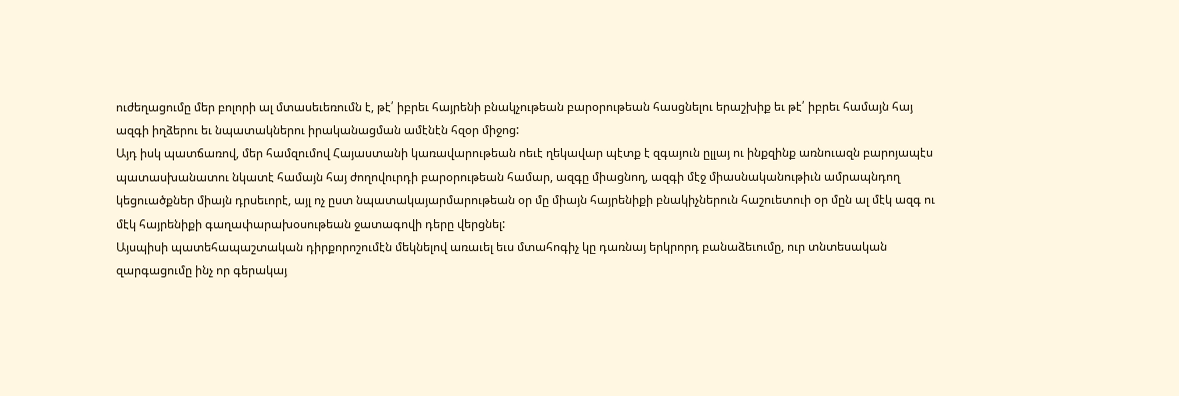ուժեղացումը մեր բոլորի ալ մտասեւեռումն է, թէ՛ իբրեւ հայրենի բնակչութեան բարօրութեան հասցնելու երաշխիք եւ թէ՛ իբրեւ համայն հայ ազգի իղձերու եւ նպատակներու իրականացման ամէնէն հզօր միջոց:
Այդ իսկ պատճառով, մեր համզումով Հայաստանի կառավարութեան ոեւէ ղեկավար պէտք է զգայուն ըլլայ ու ինքզինք առնուազն բարոյապէս պատասխանատու նկատէ համայն հայ ժողովուրդի բարօրութեան համար, ազգը միացնող, ազգի մէջ միասնականութիւն ամրապնդող կեցուածքներ միայն դրսեւորէ, այլ ոչ ըստ նպատակայարմարութեան օր մը միայն հայրենիքի բնակիչներուն հաշուետուի օր մըն ալ մէկ ազգ ու մէկ հայրենիքի գաղափարախօսութեան ջատագովի դերը վերցնել:
Այսպիսի պատեհապաշտական դիրքորոշումէն մեկնելով առաւել եւս մտահոգիչ կը դառնայ երկրորդ բանաձեւումը, ուր տնտեսական զարգացումը ինչ որ գերակայ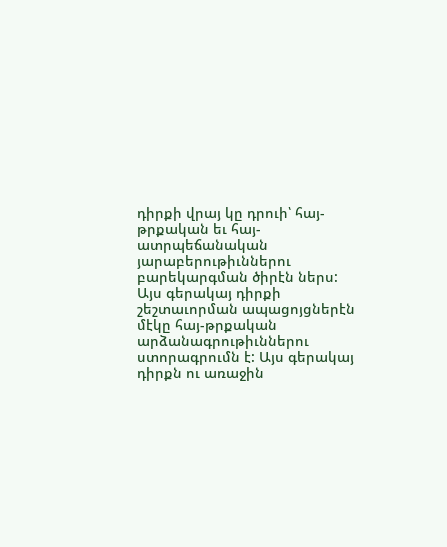դիրքի վրայ կը դրուի՝ հայ-թրքական եւ հայ-ատրպեճանական
յարաբերութիւններու բարեկարգման ծիրէն ներս: Այս գերակայ դիրքի շեշտաւորման ապացոյցներէն մէկը հայ-թրքական արձանագրութիւններու ստորագրումն է: Այս գերակայ դիրքն ու առաջին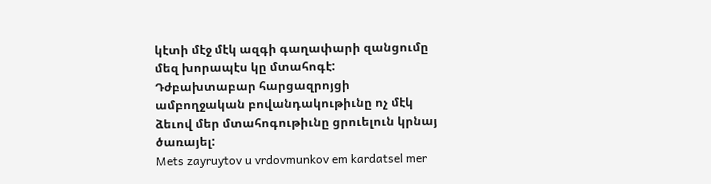կէտի մէջ մէկ ազգի գաղափարի զանցումը մեզ խորապէս կը մտահոգէ:
Դժբախտաբար հարցազրոյցի ամբողջական բովանդակութիւնը ոչ մէկ ձեւով մեր մտահոգութիւնը ցրուելուն կրնայ ծառայել:
Mets zayruytov u vrdovmunkov em kardatsel mer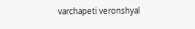varchapeti veronshyal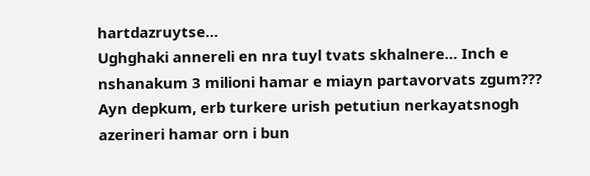hartdazruytse…
Ughghaki annereli en nra tuyl tvats skhalnere… Inch e nshanakum 3 milioni hamar e miayn partavorvats zgum???
Ayn depkum, erb turkere urish petutiun nerkayatsnogh azerineri hamar orn i bun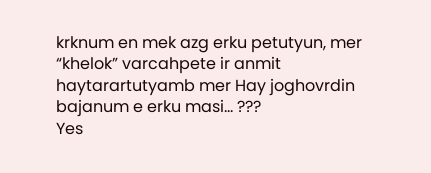krknum en mek azg erku petutyun, mer “khelok” varcahpete ir anmit haytarartutyamb mer Hay joghovrdin bajanum e erku masi… ???
Yes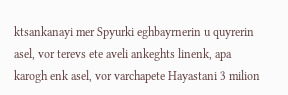ktsankanayi mer Spyurki eghbayrnerin u quyrerin asel, vor terevs ete aveli ankeghts linenk, apa karogh enk asel, vor varchapete Hayastani 3 milion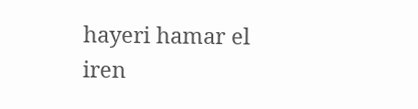hayeri hamar el iren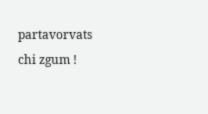partavorvats chi zgum !